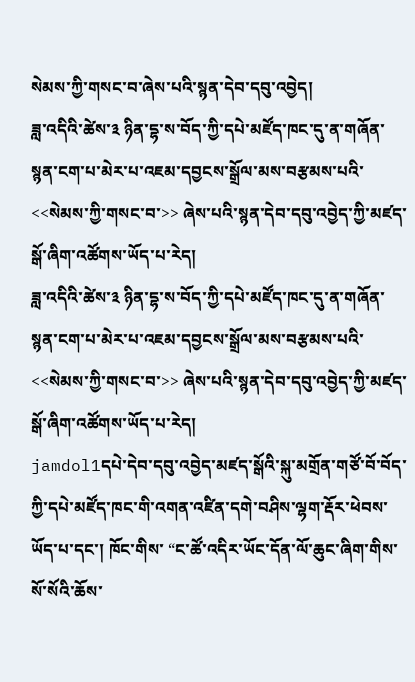སེམས་ཀྱི་གསང་བ་ཞེས་པའི་སྙན་དེབ་དབུ་འབྱེད།
ཟླ་འདིའི་ཚེས་༣ ཉིན་དྷ་ས་བོད་ཀྱི་དཔེ་མཛོད་ཁང་དུ་ན་གཞོན་སྙན་ངག་པ་མེར་པ་འཇམ་དབྱངས་སྒྲོལ་མས་བརྩམས་པའི་<<སེམས་ཀྱི་གསང་བ་>> ཞེས་པའི་སྙན་དེབ་དབུ་འབྱེད་ཀྱི་མཛད་སྒོ་ཞིག་འཚོགས་ཡོད་པ་རེད།
ཟླ་འདིའི་ཚེས་༣ ཉིན་དྷ་ས་བོད་ཀྱི་དཔེ་མཛོད་ཁང་དུ་ན་གཞོན་སྙན་ངག་པ་མེར་པ་འཇམ་དབྱངས་སྒྲོལ་མས་བརྩམས་པའི་<<སེམས་ཀྱི་གསང་བ་>> ཞེས་པའི་སྙན་དེབ་དབུ་འབྱེད་ཀྱི་མཛད་སྒོ་ཞིག་འཚོགས་ཡོད་པ་རེད།
jamdol1དཔེ་དེབ་དབུ་འབྱེད་མཛད་སྒོའི་སྐུ་མགྲོན་གཙོ་བོ་བོད་ཀྱི་དཔེ་མཛོད་ཁང་གི་འགན་འཛིན་དགེ་བཤིས་ལྷག་རྡོར་ཕེབས་ཡོད་པ་དང་། ཁོང་གིས་ “ང་ཚོ་འདིར་ཡོང་དོན་ལོ་ཆུང་ཞིག་གིས་སོ་སོའི་ཆོས་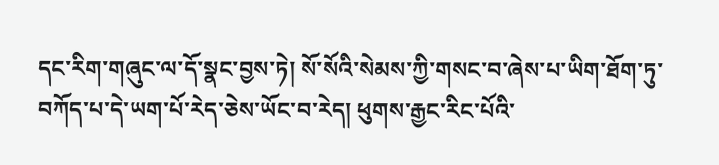དང་རིག་གཞུང་ལ་དོ་སྣང་བྱས་ཏེ། སོ་སོའི་སེམས་ཀྱི་གསང་བ་ཞེས་པ་ཡིག་ཐོག་ཏུ་བཀོད་པ་དེ་ཡག་པོ་རེད་ཅེས་ཡོང་བ་རེད། ཕུགས་རྒྱང་རིང་པོའི་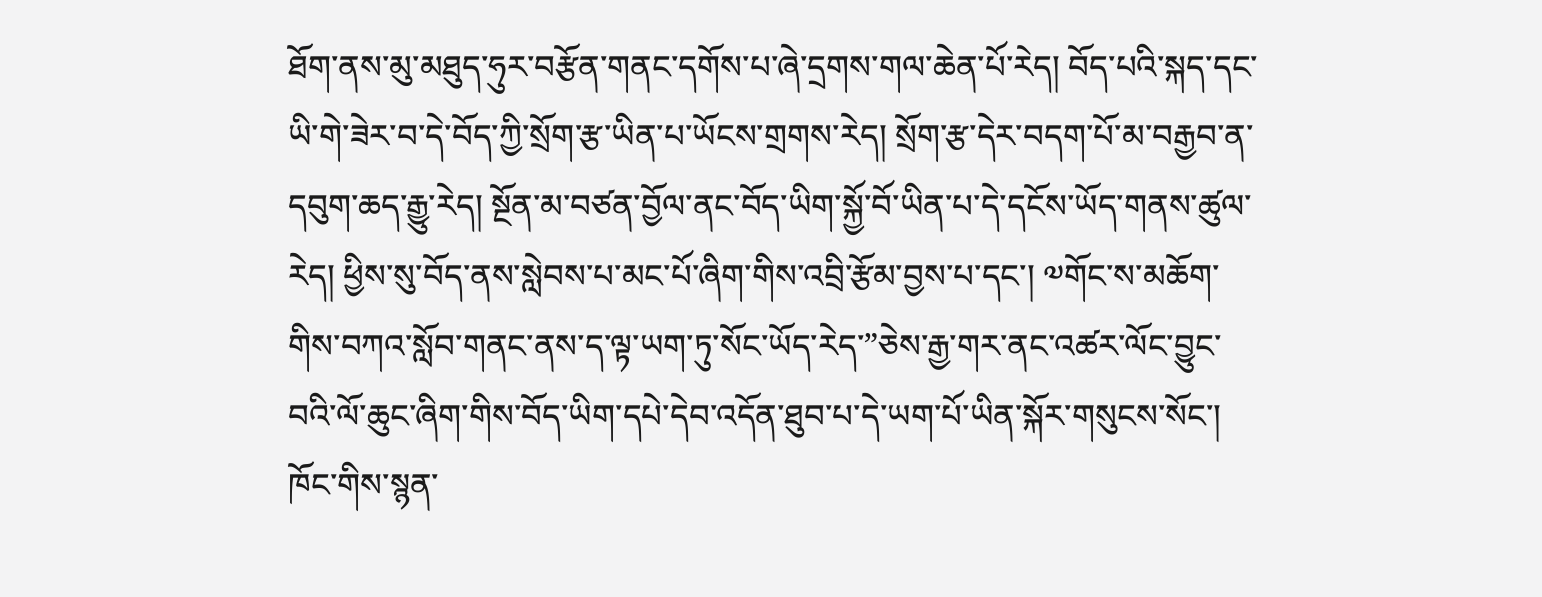ཐོག་ནས་མུ་མཐུད་ཧུར་བརྩོན་གནང་དགོས་པ་ཞེ་དྲགས་གལ་ཆེན་པོ་རེད། བོད་པའི་སྐད་དང་ཡི་གེ་ཟེར་བ་དེ་བོད་ཀྱི་སྲོག་རྩ་ཡིན་པ་ཡོངས་གྲགས་རེད། སྲོག་རྩ་དེར་བདག་པོ་མ་བརྒྱབ་ན་དབུག་ཆད་རྒྱུ་རེད། སྔོན་མ་བཙན་བྱོལ་ནང་བོད་ཡིག་སྐྱོ་བོ་ཡིན་པ་དེ་དངོས་ཡོད་གནས་ཚུལ་རེད། ཕྱིས་སུ་བོད་ནས་སླེབས་པ་མང་པོ་ཞིག་གིས་འབྲི་རྩོམ་བྱས་པ་དང་། ༧གོང་ས་མཆོག་གིས་བཀའ་སློབ་གནང་ནས་ད་ལྟ་ཡག་ཏུ་སོང་ཡོད་རེད་”ཅེས་རྒྱ་གར་ནང་འཚར་ལོང་བྱུང་བའི་ལོ་ཆུང་ཞིག་གིས་བོད་ཡིག་དཔེ་དེབ་འདོན་ཐུབ་པ་དེ་ཡག་པོ་ཡིན་སྐོར་གསུངས་སོང་།
ཁོང་གིས་སྙན་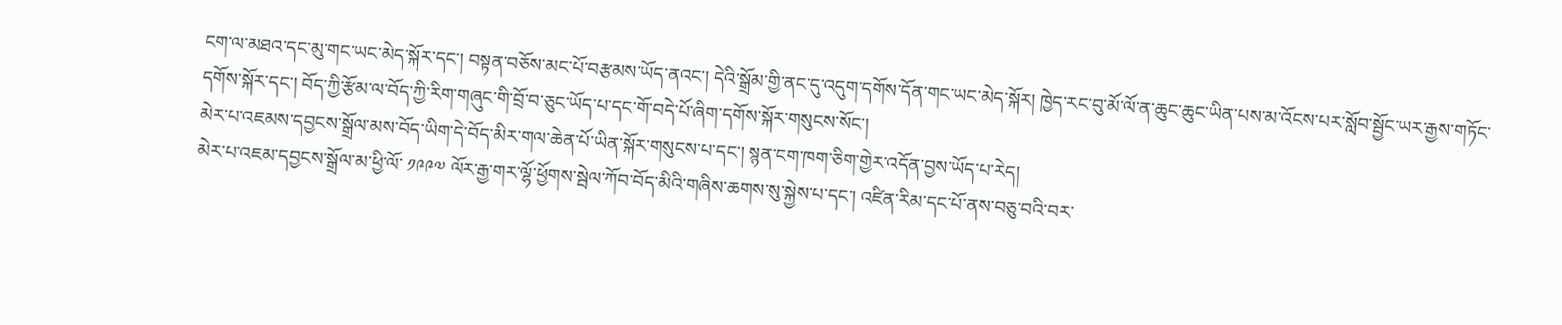ངག་ལ་མཐའ་དང་མུ་གང་ཡང་མེད་སྐོར་དང་། བསྟན་བཅོས་མང་པོ་བརྩམས་ཡོད་ནའང་། དེའི་སྒྲོམ་གྱི་ནང་དུ་འདུག་དགོས་དོན་གང་ཡང་མེད་སྐོར། ཁྱེད་རང་བུ་མོ་ལོ་ན་ཆུང་ཆུང་ཡིན་པས་མ་འོངས་པར་སློབ་སྦྱོང་ཡར་རྒྱས་གཏོང་དགོས་སྐོར་དང་། བོད་ཀྱི་རྩོམ་ལ་བོད་ཀྱི་རིག་གཞུང་གི་བྲོ་བ་ཅུང་ཡོད་པ་དང་གོ་བདེ་པོ་ཞིག་དགོས་སྐོར་གསུངས་སོང་།
མེར་པ་འཇམས་དབྱངས་སྒྲོལ་མས་བོད་ཡིག་དེ་བོད་མིར་གལ་ཆེན་པོ་ཡིན་སྐོར་གསུངས་པ་དང་། སྙན་ངག་ཁག་ཅིག་གྱེར་འདོན་བྱས་ཡོད་པ་རེད།
མེར་པ་འཇམ་དབྱངས་སྒྲོལ་མ་ཕྱི་ལོ་ ༡༩༩༧ ལོར་རྒྱ་གར་ལྷོ་ཕྱོགས་སྦེལ་ཀོབ་བོད་མིའི་གཞིས་ཆགས་སུ་སྐྱེས་པ་དང་། འཛིན་རིམ་དང་པོ་ནས་བཅུ་བའི་བར་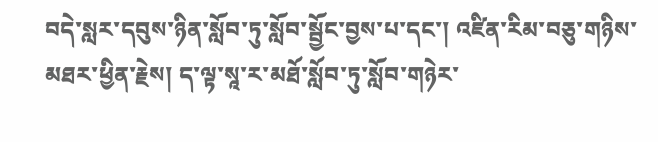བདེ་སླར་དབུས་ཉིན་སློབ་ཏུ་སློབ་སྦྱོང་བྱས་པ་དང་། འཛིན་རིམ་བཅུ་གཉིས་མཐར་ཕྱིན་རྗེས། ད་ལྟ་སཱ་ར་མཐོ་སློབ་ཏུ་སློབ་གཉེར་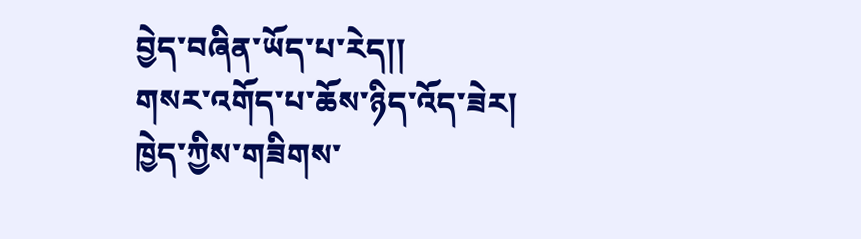བྱེད་བཞིན་ཡོད་པ་རེད།།
གསར་འགོད་པ་ཆོས་ཉིད་འོད་ཟེར།
ཁྱེད་ཀྱིས་གཟིགས་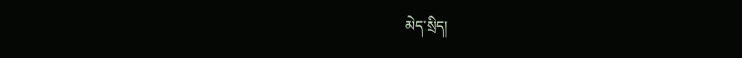མེད་སྲིད།